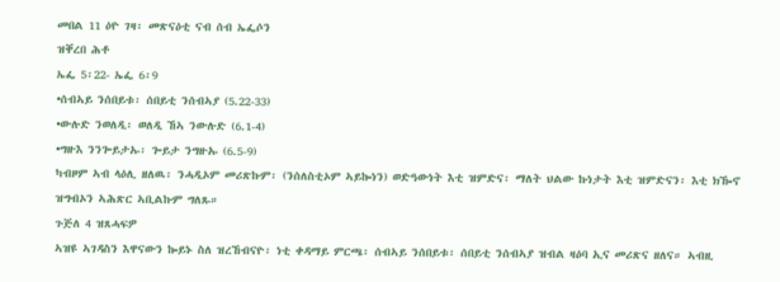መበል 11 ዕዮ ገዛ፡ መጽናዕቲ ናብ ሰብ ኤፌሶን
ዝቐረበ ሕቶ
ኤፌ 5፡22- ኤፌ 6፡9
•ሰብኣይ ንሰበይቱ፡ ሰበይቲ ንሰብኣያ (5.22-33)
•ውሉድ ንወለዲ፡ ወለዲ ኸኣ ንውሉድ (6.1-4)
•ግዙእ ንንጐይታኡ፡ ጐይታ ንግዙኡ (6.5-9)
ካብዞም ኣብ ላዕሊ ዘለዉ፡ ንሓዲኦም መሪጽኩም፡ (ንሰለስቲኦም ኣይኰነን) ወድዓውነት እቲ ዝምድና፡ ማለት ህልው ኩነታት እቲ ዝምድናን፡ እቲ ክዀኖ ዝግብኦን ኣሕጽር ኣቢልኩም ግለጹ።
ጉጅለ 4 ዝጸሓፍዎ
ኣዝዩ ኣገዳስን እዋናውን ኰይኑ ስለ ዝረኸብናዮ፡ ነቲ ቀዳማይ ምርጫ፡ ሰብኣይ ንሰበይቱ፡ ሰበይቲ ንሰብኣያ ዝብል ዛዕባ ኢና መሪጽና ዘለና። ኣብዚ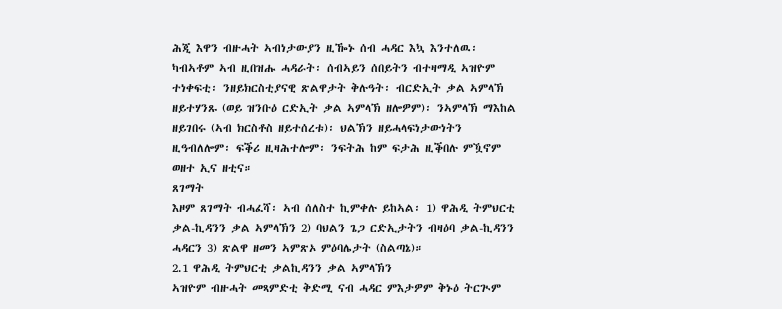ሕጂ እዋን ብዙሓት ኣብነታውያን ዚዀኑ ሰብ ሓዳር እኳ እንተለዉ፡ ካብኣቶም ኣብ ዚበዝሑ ሓዳራት፡ ሰብኣይን ሰበይትን ብተዛማዲ ኣዝዮም ተነቀፍቲ፡ ንዘይክርስቲያናዊ ጽልዋታት ቅሉዓት፡ ብርድኢት ቃል ኣምላኽ ዘይተሃንጹ (ወይ ዝንቡዕ ርድኢት ቃል ኣምላኽ ዘሎዎም)፡ ንኣምላኽ ማእከል ዘይገበሩ (ኣብ ክርስቶስ ዘይተሰረቱ)፡ ህልኽን ዘይሓላፍነታውነትን ዚዓብለሎም፡ ፍቕሪ ዚዛሕተሎም፡ ንፍትሕ ከም ፍታሕ ዚቕበሉ ምዃኖም ወዘተ ኢና ዘቲና።
ጸገማት
እዞም ጸገማት ብሓፈሻ፡ ኣብ ሰለስተ ኪምቀሉ ይከኣል፡ 1) ዋሕዲ ትምህርቲ ቃል-ኪዳንን ቃል ኣምላኽን 2) ባህልን ጌጋ ርድኢታትን ብዛዕባ ቃል-ኪዳንን ሓዳርን 3) ጽልዋ ዘመን ኣምጽኦ ምዕባሌታት (ስልጣኔ)።
2.1 ዋሕዲ ትምህርቲ ቃልኪዳንን ቃል ኣምላኽን
ኣዝዮም ብዙሓት መጻምድቲ ቅድሚ ናብ ሓዳር ምእታዎም ቅኑዕ ትርጒም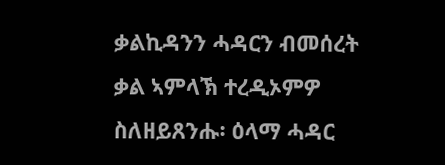ቃልኪዳንን ሓዳርን ብመሰረት ቃል ኣምላኽ ተረዲኦምዎ ስለዘይጸንሑ፡ ዕላማ ሓዳር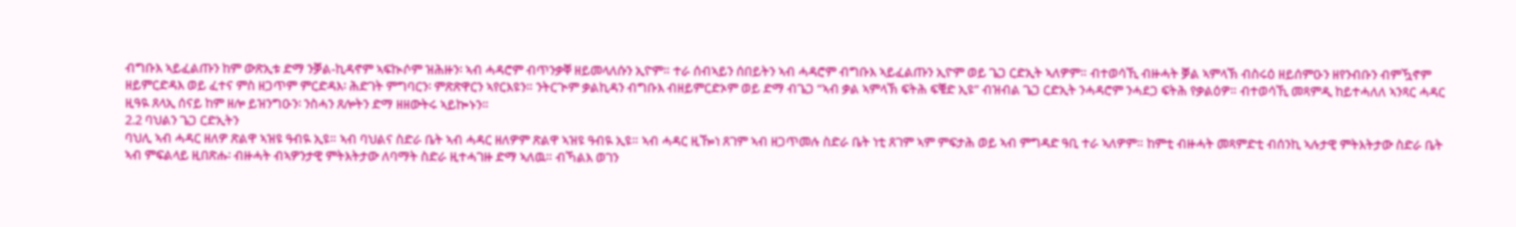ብግቡእ ኣይፈልጡን ከም ውጽኢቱ ድማ ንቓል-ኪዳኖም ኣፍኲሶም ዝሕዙን፡ ኣብ ሓዳሮም ብጥንቃቐ ዘይመላለሱን ኢዮም። ተራ ሰብኣይን ሰበይትን ኣብ ሓዳሮም ብግቡእ ኣይፈልጡን ኢዮም ወይ ጌጋ ርድኢት ኣለዎም። ብተወሳኺ ብዙሓት ቓል ኣምላኽ ብስሩዕ ዘይሰምዑን ዘየንብቡን ብምዃኖም ዘይምርድዳእ ወይ ፈተና ምስ ዘጋጥም ምርድዳእ፡ ሕድገት ምግባርን፡ ምጽጽዋርን ኣየርእዩን። ንትርጒም ቃልኪዳን ብግቡእ ብዘይምርድኦም ወይ ድማ ብጌጋ “ኣብ ቃል ኣምላኽ ፍትሕ ፍቑድ ኢዩ” ብዝብል ጌጋ ርድኢት ንሓዳሮም ንሓደጋ ፍትሕ የቃልዕዎ። ብተወሳኺ መጻምዲ ከይተሓለለ ኣንጻር ሓዳር ዚዓዪ ጸላኢ ሰናይ ከም ዘሎ ይዝንግዑን፡ ንስሓን ጸሎትን ድማ ዘዘውትሩ ኣይኰኑን።
2.2 ባህልን ጌጋ ርድኢትን
ባህሊ ኣብ ሓዳር ዘለዎ ጽልዋ ኣዝዩ ዓብዪ ኢዩ። ኣብ ባህልና ስድራ ቤት ኣብ ሓዳር ዘለዎም ጽልዋ ኣዝዩ ዓብዪ ኢዩ። ኣብ ሓዳር ዚዀነ ጸገም ኣብ ዘጋጥመሉ ስድራ ቤት ነቲ ጸገም ኣም ምፍታሕ ወይ ኣብ ምግዳድ ዓቢ ተራ ኣለዎም። ከምቲ ብዙሓት መጻምድቲ ብሰንኪ ኣሉታዊ ምትእትታው ስድራ ቤት ኣብ ምፍልላይ ዚበጽሑ፡ ብዙሓት ብኣዎንታዊ ምትእትታው ለባማት ስድራ ዚተሓገዙ ድማ ኣለዉ። ብኻልእ ወገን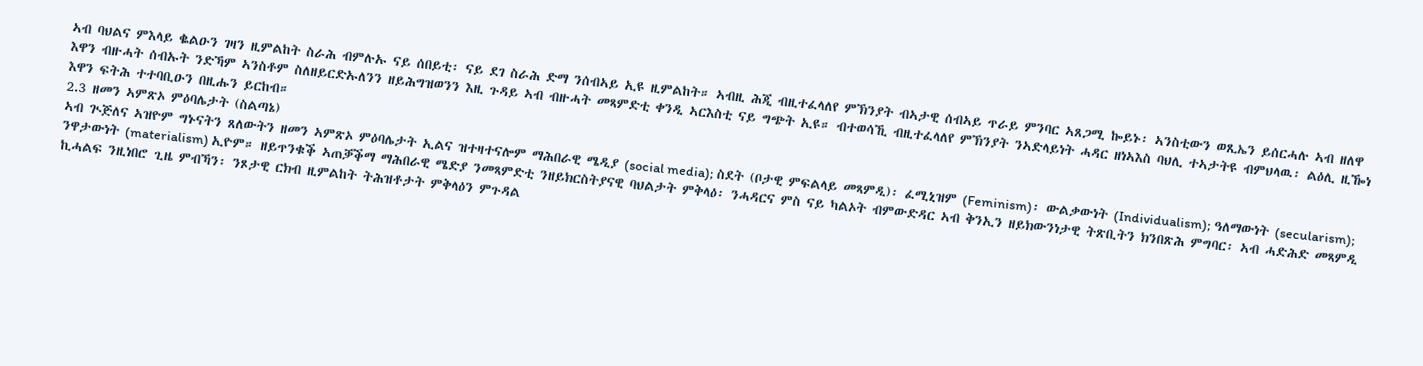ኣብ ባህልና ምእላይ ቈልዑን ገዛን ዚምልከት ስራሕ ብምሉኡ ናይ ሰበይቲ፡ ናይ ደገ ስራሕ ድማ ንሰብኣይ ኢዩ ዚምልከት። ኣብዚ ሕጂ ብዚተፈላለየ ምኽንያት ብኣታዊ ሰብኣይ ጥራይ ምንባር ኣጸጋሚ ኰይኑ፡ ኣንስቲውን ወጺኤን ይሰርሓሉ ኣብ ዘለዋ እዋን ብዙሓት ሰብኡት ንድኻም ኣንስቶም ስለዘይርድኡለንን ዘይሕግዝወንን እዚ ጉዳይ ኣብ ብዙሓት መጻምድቲ ቀንዲ ኣርእስቲ ናይ ግጭት ኢዩ። ብተወሳኺ ብዚተፈላለየ ምኽንያት ንኣድላይነት ሓዳር ዘነኣእስ ባህሊ ተኣታትዩ ብምህላዉ፡ ልዕሊ ዚዀነ እዋን ፍትሕ ተተባቢዑን በዚሑን ይርከብ።
2.3 ዘመን ኣምጽኦ ምዕባሌታት (ስልጣኔ)
ኣብ ጒጅለና ኣዝዮም ግኑናትን ጸለውትን ዘመን ኣምጽኦ ምዕባሌታት ኢልና ዝተዛተናሎም ማሕበራዊ ሜዲያ (social media); ስደት (ቦታዊ ምፍልላይ መጻምዲ)፡ ፈሚኒዝም (Feminism)፡ ውልቃውነት (Individualism); ዓለማውነት (secularism); ንዋታውነት (materialism) ኢዮም። ዘይጥንቁቕ ኣጠቓቕማ ማሕበራዊ ሜድያ ንመጻምድቲ ንዘይክርስትያናዊ ባህልታት ምቅላዕ፡ ንሓዳርና ምስ ናይ ካልኦት ብምውድዳር ኣብ ቅንኢን ዘይክውንነታዊ ትጽቢትን ክንበጽሕ ምግባር፡ ኣብ ሓድሕድ መጻምዲ ኪሓልፍ ንዚነበሮ ጊዜ ምብኻን፡ ንጾታዊ ርክብ ዚምልከት ትሕዝቶታት ምቅላዕን ምጉዳል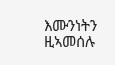እሙንነትን ዚኣመሰሉ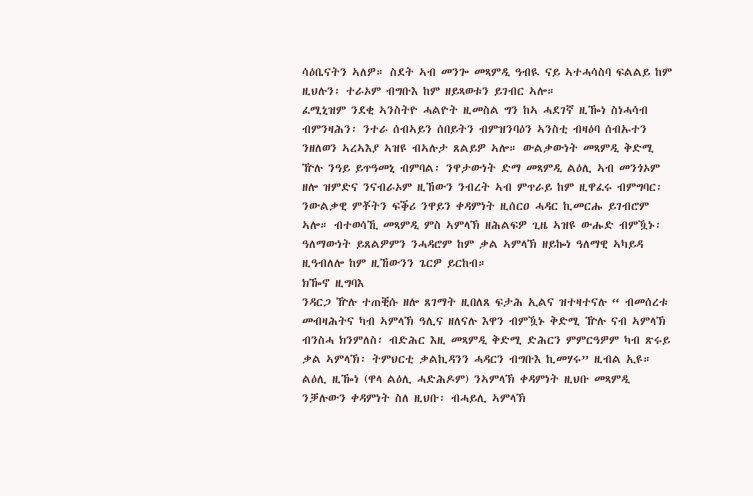ሳዕቤናትን ኣለዎ። ስደት ኣብ መንጐ መጻምዲ ዓብዪ ናይ ኣተሓሳስባ ፍልልይ ከም ዚህሉን፡ ተራኦም ብግቡእ ከም ዘይጻወቱን ይገብር ኣሎ።
ፈሚኒዝም ንደቂ ኣንስትዮ ሓልዮት ዚመስል ግን ከኣ ሓደገኛ ዚዀነ ስነሓሳብ ብምንዛሕን፡ ንተራ ሰብኣይን ሰበይትን ብምዝንባዕን ኣንስቲ ብዛዕባ ሰብኡተን ንዘለወን ኣረኣእያ ኣዝዩ ብኣሉታ ጸልይዎ ኣሎ። ውልቃውነት መጻምዲ ቅድሚ ዅሉ ንዓይ ይጥዓመኒ ብምባል፡ ንዋታውነት ድማ መጻምዲ ልዕሊ ኣብ መንጎኦም ዘሎ ዝምድና ንናብራኦም ዚኸውን ንብረት ኣብ ምጥራይ ከም ዚዋፈሩ ብምግባር፡ ንውልቃዊ ምቾትን ፍቕሪ ንዋይን ቀዳምነት ዚሰርዐ ሓዳር ኪመርሑ ይገብሮም ኣሎ። ብተወሳኺ መጻምዲ ምስ ኣምላኽ ዘሕልፍዎ ጊዜ ኣዝዩ ውሑድ ብምዃኑ፡ ዓለማውነት ይጸልዎምን ንሓዳሮም ከም ቃል ኣምላኽ ዘይኰነ ዓለማዊ ኣካይዳ ዚዓብለሎ ከም ዚኸውንን ጌርዎ ይርከብ።
ክዀኖ ዚግባእ
ንዳርጋ ዅሉ ተጠቒሱ ዘሎ ጸገማት ዚበለጸ ፍታሕ ኢልና ዝተዛተናሉ “ ብመሰረቱ መብዛሕትና ካብ ኣምላኽ ዓሊና ዘለናሉ እዋን ብምዃኑ ቅድሚ ዅሉ ናብ ኣምላኽ ብንስሓ ክንምለስ፡ ብድሕር እዚ መጻምዲ ቅድሚ ድሕርን ምምርዓዎም ካብ ጽሩይ ቃል ኣምላኽ፡ ትምህርቲ ቃልኪዳንን ሓዳርን ብግቡእ ኪመሃሩ” ዚብል ኢዩ። ልዕሊ ዚዀነ (ዋላ ልዕሊ ሓድሕዶም) ንኣምላኽ ቀዳምነት ዚህቡ መጻምዲ ንቓሉውን ቀዳምነት ስለ ዚህቡ፡ ብሓይሊ ኣምላኽ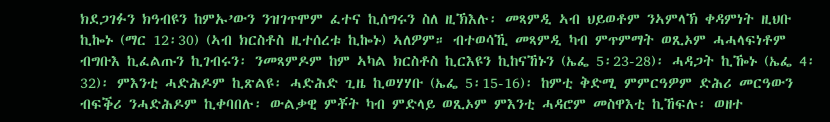ክደጋገፉን ክዓብዩን ከምኡ’ውን ንዝገጥሞም ፈተና ኪሰግሩን ስለ ዚኽእሉ፡ መጻምዲ ኣብ ህይወቶም ንኣምላኽ ቀዳምነት ዚህቡ ኪኰኑ (ማር 12፡30) (ኣብ ክርስቶስ ዚተሰረቱ ኪኰኑ) ኣለዎም። ብተወሳኺ መጻምዲ ካብ ምጥምማት ወጺኦም ሓሓላፍነቶም ብግቡእ ኪፈልጡን ኪገብሩን፡ ንመጻምዶም ከም ኣካል ክርስቶስ ኪርእዩን ኪከናኸኑን (ኤፌ 5፡23-28)፡ ሓዳጋት ኪዀኑ (ኤፌ 4፡32)፡ ምእንቲ ሓድሕዶም ኪጽልዩ፡ ሓድሕድ ጊዜ ኪወሃሃቡ (ኤፌ 5፡15-16)፡ ከምቲ ቅድሚ ምምርዓዎም ድሕሪ መርዓውን ብፍቕሪ ንሓድሕዶም ኪቀባበሉ፡ ውልቃዊ ምቾት ካብ ምድላይ ወጺኦም ምእንቲ ሓዳሮም መስዋእቲ ኪኸፍሉ፡ ወዘተ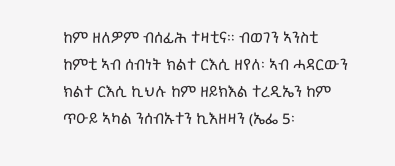ከም ዘለዎም ብሰፊሕ ተዛቲና። ብወገን ኣንስቲ ከምቲ ኣብ ሰብነት ክልተ ርእሲ ዘየለ፡ ኣብ ሓዳርውን ክልተ ርእሲ ኪህሉ ከም ዘይክእል ተረዲኤን ከም ጥዑይ ኣካል ንሰብኡተን ኪእዘዛን (ኤፌ 5፡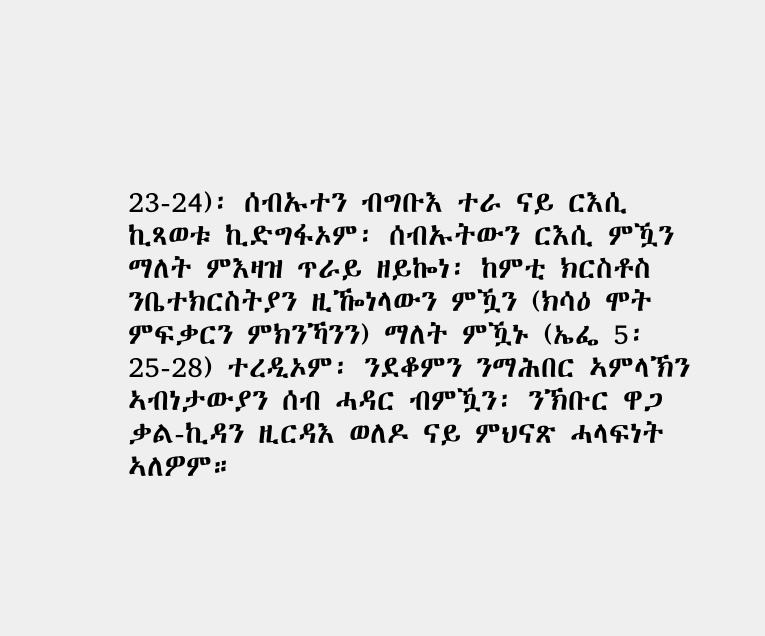23-24)፡ ሰብኡተን ብግቡእ ተራ ናይ ርእሲ ኪጻወቱ ኪድግፋኦም፡ ሰብኡትውን ርእሲ ምዃን ማለት ምእዛዝ ጥራይ ዘይኰነ፡ ከምቲ ክርስቶስ ንቤተክርስትያን ዚዀነላውን ምዃን (ክሳዕ ሞት ምፍቃርን ምክንኻንን) ማለት ምዃኑ (ኤፌ 5፡25-28) ተረዲኦም፡ ንደቆምን ንማሕበር ኣምላኽን ኣብነታውያን ሰብ ሓዳር ብምዃን፡ ንኽቡር ዋጋ ቃል-ኪዳን ዚርዳእ ወለዶ ናይ ምህናጽ ሓላፍነት ኣለዎም።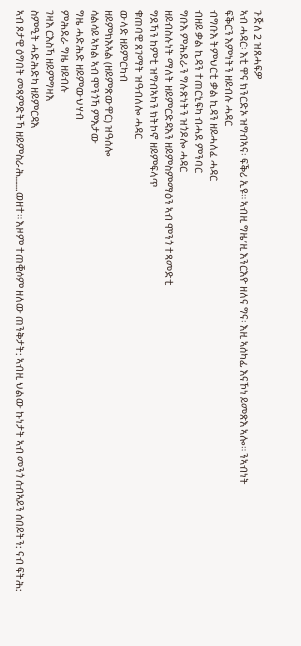ጉጅለ 2 ዝጸሓፍዎ
ኣብ ሓዳር፡ እቲ ዋና ክንርድኦ ዝግብኣና፡ ፍቕሪ ኢዩ። ኣብዚ ግዜ’ዚ እንርእዮ ዘለና ግና፡ እዚ ኣሰካፊ እናኾነ ይመጽእ ኣሎ። ንኣብነት
ፍቕርን እምነትን ዘይብሉ ሓዳር
ብግቡእ ትምህርቲ ቃል ኪዳን ዘይሓለፈ ሓዳር
ብዘይ ቃል ኪዳን ተጠርኒፍካ ብሓደ ምንባር
ግቡእ ምሕደራን ግሉጽነትን ዝጎዶሎ ሓዳር
ዘይብስሉነት ማለት ዘይምርድዳእን ዘይምስምማዕን ኣብ ሞንጎ ተጻመድቲ
ግደኻን ከምቲ ዝግብኣካን ክትኮኖ ዘይምፍላጥ
ቁጠባዊ ጸገማት ዝዓብለሎ ሓዳር
ውላድ ዘይምርካብ
ዘይምክእኣል (ዘይምጽውዋር) ዝዓሰሎ
ሳልሳይ ኣካል ኣብ ሞንጎኻ ምእታው
ግዜ ሓድሕድ ዘይምውህሃብ
ምሕደራ ግዜ ዘይብሉ
ገዛእ ርእስኻ ዘይምግዛእ
ስምዒት ሓድሕድካ ዘይምርዳእ
ኣብ ጾታዊ ዕግበት መጻምድትኻ ዘይምስራሕ…….ወዘተ። እዞም ተጠቒሶም ዘለው ጠንቅታት: ኣብዚ ህልው ኩነታት ኣብ መንጎ ሰብኣይን ሰበይትን: ናብ ፍትሕ: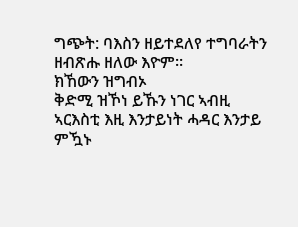ግጭት: ባእስን ዘይተደለየ ተግባራትን ዘብጽሑ ዘለው እዮም።
ክኸውን ዝግብኦ
ቅድሚ ዝኾነ ይኹን ነገር ኣብዚ ኣርእስቲ እዚ እንታይነት ሓዳር እንታይ ምዃኑ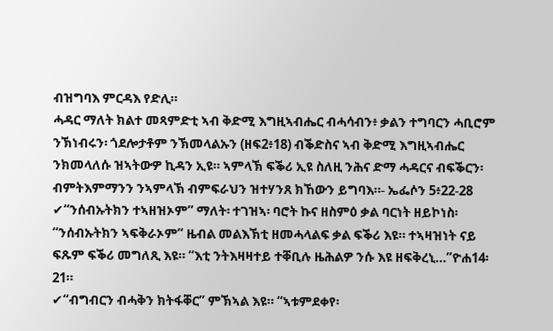ብዝግባእ ምርዳእ የድሊ።
ሓዳር ማለት ክልተ መጻምድቲ ኣብ ቅድሚ እግዚኣብሔር ብሓሳብን፥ ቃልን ተግባርን ሓቢሮም ንኽነብሩን፡ ጎደሎታቶም ንኽመላልኡን (ዘፍ2፥18) ብቕድስና ኣብ ቅድሚ እግዚኣብሔር ንክመላለሱ ዝኣትውዎ ኪዳን ኢዩ። ኣምላኽ ፍቕሪ ኢዩ ስለዚ ንሕና ድማ ሓዳርና ብፍቕርን፡ ብምትእምማንን ንኣምላኽ ብምፍራህን ዝተሃንጸ ክኸውን ይግባእ።- ኤፌሶን 5፥22-28
✔“ንሰብኡትክን ተኣዘዝኦም” ማለት፡ ተገዝኣ፡ ባሮት ኩና ዘስምዕ ቃል ባርነት ዘይኮነስ፡ “ንሰብኡትክን ኣፍቅራኦም” ዜብል መልእኽቲ ዘመሓላልፍ ቃል ፍቕሪ እዩ። ተኣዛዝነት ናይ ፍጹም ፍቕሪ መግለጺ እዩ። “እቲ ንትእዛዛተይ ተቐቢሉ ዜሕልዎ ንሱ እዩ ዘፍቅረኒ…”ዮሐ14፡21።
✔“ብግብርን ብሓቅን ክትፋቐር” ምኽኣል እዩ። “ኣቱምደቀየ፡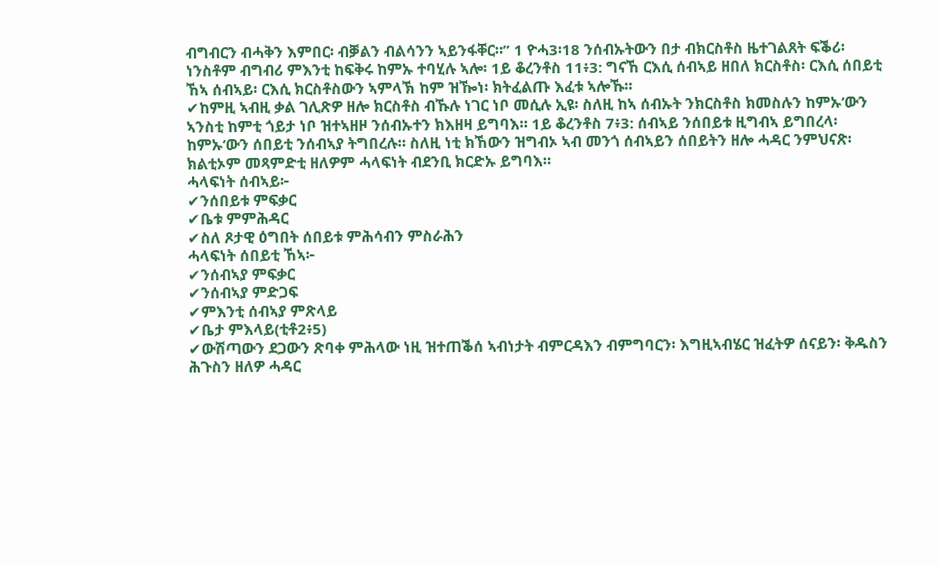ብግብርን ብሓቅን እምበር፡ ብቓልን ብልሳንን ኣይንፋቐር።” 1 ዮሓ3፡18 ንሰብኡትውን በታ ብክርስቶስ ዜተገልጸት ፍቕሪ፡ ነንስቶም ብግብሪ ምእንቲ ከፍቅሩ ከምኡ ተባሂሉ ኣሎ፡ 1ይ ቆረንቶስ 11፥3: ግናኸ ርእሲ ሰብኣይ ዘበለ ክርስቶስ፡ ርእሲ ሰበይቲ ኸኣ ሰብኣይ፡ ርእሲ ክርስቶስውን ኣምላኽ ከም ዝዀነ፡ ክትፈልጡ እፈቱ ኣሎኹ።
✔ከምዚ ኣብዚ ቃል ገሊጽዎ ዘሎ ክርስቶስ ብኹሉ ነገር ነቦ መሲሉ ኢዩ፡ ስለዚ ከኣ ሰብኡት ንክርስቶስ ክመስሉን ከምኡ’ውን ኣንስቲ ከምቲ ጎይታ ነቦ ዝተኣዘዞ ንሰብኡተን ክእዘዛ ይግባእ። 1ይ ቆረንቶስ 7፥3: ሰብኣይ ንሰበይቱ ዚግብኣ ይግበረላ፡ ከምኡ’ውን ሰበይቲ ንሰብኣያ ትግበረሉ። ስለዚ ነቲ ክኸውን ዝግብኦ ኣብ መንጎ ሰብኣይን ሰበይትን ዘሎ ሓዳር ንምህናጽ፡ ክልቲኦም መጻምድቲ ዘለዎም ሓላፍነት ብደንቢ ክርድኡ ይግባእ።
ሓላፍነት ሰብኣይ፦
✔ንሰበይቱ ምፍቃር
✔ቤቱ ምምሕዳር
✔ስለ ጾታዊ ዕግበት ሰበይቱ ምሕሳብን ምስራሕን
ሓላፍነት ሰበይቲ ኸኣ፦
✔ንሰብኣያ ምፍቃር
✔ንሰብኣያ ምድጋፍ
✔ምእንቲ ሰብኣያ ምጽላይ
✔ቤታ ምእላይ(ቲቶ2፥5)
✔ውሽጣውን ደጋውን ጽባቀ ምሕላው ነዚ ዝተጠቕሰ ኣብነታት ብምርዳእን ብምግባርን፡ እግዚኣብሄር ዝፈትዎ ሰናይን፡ ቅዱስን ሕጉስን ዘለዎ ሓዳር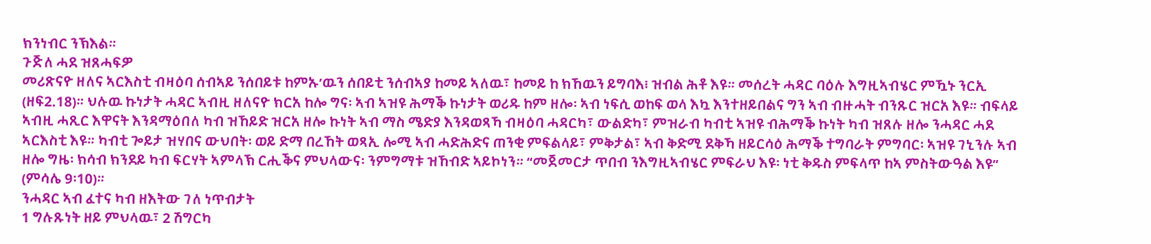ክንነብር ንኽእል።
ጉጅለ ሓደ ዝጸሓፍዎ
መሪጽናዮ ዘለና ኣርእስቲ ብዛዕባ ሰብኣይ ንሰበይቱ ከምኡ’ዉን ሰበይቲ ንሰብኣያ ከመይ ኣለዉ፣ ከመይ ከ ክኸዉን ይግባእ፧ ዝብል ሕቶ እዩ። መሰረት ሓዳር ባዕሉ እግዚኣብሄር ምዃኑ ንርኢ (ዘፍ2.18)። ህሉዉ ኩነታት ሓዳር ኣብዚ ዘለናዮ ክርአ ከሎ ግና፡ ኣብ ኣዝዩ ሕማቕ ኩነታት ወሪዱ ከም ዘሎ፡ ኣብ ነፍሲ ወከፍ ወላ እኳ እንተዘይበልና ግን ኣብ ብዙሓት ብንጹር ዝርአ እዩ። ብፍላይ ኣብዚ ሓጺር እዋናት እንዳማዕበለ ካብ ዝኸይድ ዝርአ ዘሎ ኩነት ኣብ ማስ ሜድያ እንዳወጻኻ ብዛዕባ ሓዳርካ፣ ውልድካ፣ ምዝራብ ካብቲ ኣዝዩ ብሕማቕ ኩነት ካብ ዝጸሉ ዘሎ ንሓዳር ሓደ ኣርእስቲ እዩ። ካብቲ ጐይታ ዝሃበና ውህበት፡ ወይ ድማ በረኸት ወጻኢ ሎሚ ኣብ ሓድሕድና ጠንቂ ምፍልላይ፣ ምቅታል፣ ኣብ ቅድሚ ደቅኻ ዘይርሳዕ ሕማቕ ተግባራት ምግባር፡ ኣዝዩ ገኒንሉ ኣብ ዘሎ ግዜ፡ ክሳብ ክንደይ ካብ ፍርሃት ኣምላኽ ርሒቕና ምህላውና፡ ንምግማቱ ዝኸብድ ኣይኮነን። “መጀመርታ ጥበብ ንእግዚኣብሄር ምፍራህ እዩ፡ ነቲ ቅዱስ ምፍላጥ ከኣ ምስትውዓል እዩ” (ምሳሌ 9፡10)።
ንሓዳር ኣብ ፈተና ካብ ዘእትው ገለ ነጥብታት
1 ግሉጹነት ዘይ ምህላዉ፣ 2 ሽግርካ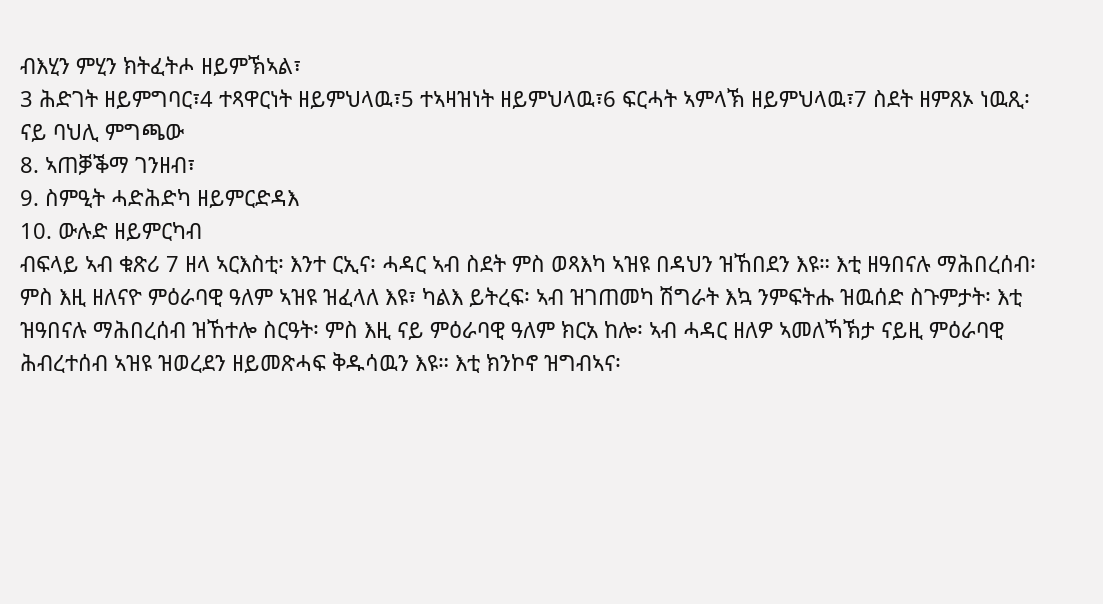ብእሂን ምሂን ክትፈትሖ ዘይምኽኣል፣
3 ሕድገት ዘይምግባር፣4 ተጻዋርነት ዘይምህላዉ፣5 ተኣዛዝነት ዘይምህላዉ፣6 ፍርሓት ኣምላኽ ዘይምህላዉ፣7 ስደት ዘምጸኦ ነዉጺ፡ ናይ ባህሊ ምግጫው
8. ኣጠቓቕማ ገንዘብ፣
9. ስምዒት ሓድሕድካ ዘይምርድዳእ
10. ውሉድ ዘይምርካብ
ብፍላይ ኣብ ቁጽሪ 7 ዘላ ኣርእስቲ፡ እንተ ርኢና፡ ሓዳር ኣብ ስደት ምስ ወጻእካ ኣዝዩ በዳህን ዝኸበደን እዩ። እቲ ዘዓበናሉ ማሕበረሰብ፡ ምስ እዚ ዘለናዮ ምዕራባዊ ዓለም ኣዝዩ ዝፈላለ እዩ፣ ካልእ ይትረፍ፡ ኣብ ዝገጠመካ ሽግራት እኳ ንምፍትሑ ዝዉሰድ ስጉምታት፡ እቲ ዝዓበናሉ ማሕበረሰብ ዝኸተሎ ስርዓት፡ ምስ እዚ ናይ ምዕራባዊ ዓለም ክርአ ከሎ፡ ኣብ ሓዳር ዘለዎ ኣመለኻኽታ ናይዚ ምዕራባዊ ሕብረተሰብ ኣዝዩ ዝወረደን ዘይመጽሓፍ ቅዱሳዉን እዩ። እቲ ክንኮኖ ዝግብኣና፡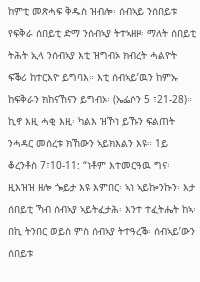ከምቲ መጽሓፍ ቅዱስ ዝብሎ፡ ሰብኣይ ንሰበይቱ የፍቅራ ሰበይቲ ድማ ንሰብኣያ ትተኣዘዞ፡ ማለት ሰበይቲ ትሕት ኢላ ንሰብኣያ እቲ ዝግብኦ ክብረት ሓልዮት ፍቕሪ ከተርእዮ ይግባእ። እቲ ሰብኣይ’ዉን ከምኡ ከፍቅራን ክከናኸናን ይግብኦ፡ (ኤፌሶን 5 ፣21-28)።
ኪኖ እዚ ሓቂ እዚ፡ ካልእ ዝኾነ ይኹን ፍልጠት ንሓዳር መሰረቱ ክኸውን ኣይክእልን እዩ። 1ይ ቆረንቶስ 7፣10-11: “ነቶም እተመርዓዉ ግና፡ ዚእዝዝ ዘሎ ጐይታ እዩ እምበር፡ ኣነ ኣይኰንኩን፡ እታ ሰበይቲ ኻብ ሰብኣያ ኣይትፈታሕ፡ እንተ ተፈትሔት ከኣ፡ በኪ ትንበር ወይስ ምስ ሰብኣያ ትተዓረቕ፡ ሰብኣይ’ውን ሰበይቱ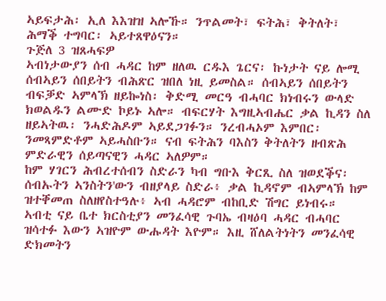ኣይፍታሕ፡ ኢለ እእዝዝ ኣሎኹ። ንጥልመት፣ ፍትሕ፣ ቅትለት፣ ሕማቕ ተግባር፡ ኣይተጸዋዕናን።
ጉጅለ 3 ዝጸሓፍዎ
ኣብነታውያን ሰብ ሓዳር ከም ዘለዉ ርዱእ ጌርና፡ ኩነታት ናይ ሎሚ ሰብኣይን ሰበይትን ብሕጽር ዝበለ ነዚ ይመስል። ሰብኣይን ሰበይትን ብፍቓድ ኣምላኽ ዘይኰነስ፡ ቅድሚ መርዓ ብሓባር ክነብሩን ውላድ ክወልዱን ልሙድ ኮይኑ ኣሎ። ብፍርሃት እግዚኣብሔር ቃል ኪዳን ስለ ዘይኣትዉ፡ ንሓድሕዶም ኣይደጋገፉን። ንረብሓኦም እምበር፡ ንመጻምድቶም ኣይሓስቡን። ናብ ፍትሕን ባእስን ቅትለትን ዘብጽሕ ምድራዊን ሰይጣናዊን ሓዳር ኣለዎም።
ከም ሃገርን ሕብረተሰብን ስድራን ካብ ግቡእ ቅርጺ ስለ ዝወደቕና፡ ሰብኡትን ኣንስትን'ውን ብዘያላይ ስድራ፥ ቃል ኪዳኖም ብኣምላኽ ከም ዝተቐመጠ ስለዘየስተዓሉ፥ ኣብ ሓዳሮም ብከቢድ ሽግር ይነብሩ። ኣብቲ ናይ ቤተ ክርስቲያን መንፈሳዊ ጉባኤ ብዛዕባ ሓዳር ብሓባር ዝሳተፉ እውን ኣዝዮም ውሑዳት እዮም። እዚ ሸለልትነትን መንፈሳዊ ድክመትን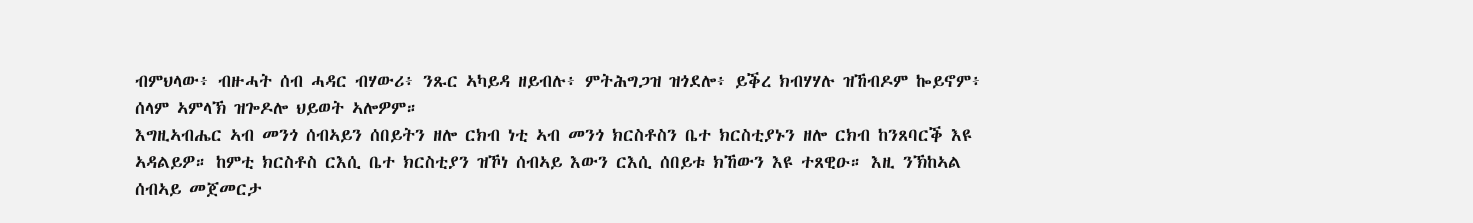ብምህላው፥ ብዙሓት ሰብ ሓዳር ብሃውሪ፥ ንጹር ኣካይዳ ዘይብሉ፥ ምትሕግጋዝ ዝጎደሎ፥ ይቕረ ክብሃሃሉ ዝኸብዶም ኰይኖም፥ ሰላም ኣምላኽ ዝጐዶሎ ህይወት ኣሎዎም።
እግዚኣብሔር ኣብ መንጎ ሰብኣይን ሰበይትን ዘሎ ርክብ ነቲ ኣብ መንጎ ክርስቶስን ቤተ ክርስቲያኑን ዘሎ ርክብ ከንጸባርቕ እዩ ኣዳልይዎ። ከምቲ ክርስቶስ ርእሲ ቤተ ክርስቲያን ዝኾነ ሰብኣይ እውን ርእሲ ሰበይቱ ክኸውን እዩ ተጸዊዑ። እዚ ንኽከኣል ሰብኣይ መጀመርታ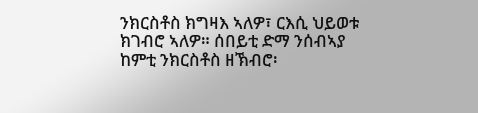ንክርስቶስ ክግዛእ ኣለዎ፣ ርእሲ ህይወቱ ክገብሮ ኣለዎ። ሰበይቲ ድማ ንሰብኣያ ከምቲ ንክርስቶስ ዘኽብሮ፡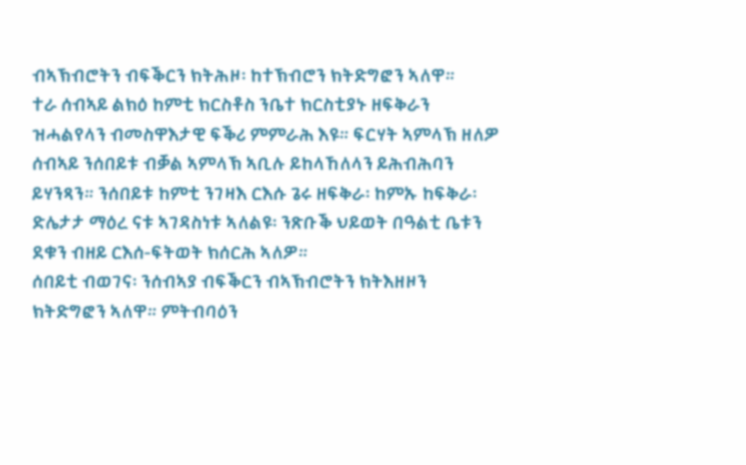ብኣኽብሮትን ብፍቕርን ክትሕዞ፡ ከተኽብሮን ክትድግፎን ኣለዋ።
ተራ ሰብኣይ ልክዕ ከምቲ ክርስቶስ ንቤተ ክርስቲያኑ ዘፍቅራን ዝሓልየላን ብመስዋእታዊ ፍቕሪ ምምራሕ እዩ። ፍርሃት ኣምላኽ ዘለዎ ሰብኣይ ንሰበይቱ ብቓል ኣምላኽ ኣቢሉ ይከላኸለላን ይሕብሕባን ይሃንጻን። ንሰበይቱ ከምቲ ንገዛእ ርእሱ ጌሩ ዘፍቅራ፡ ከምኡ ከፍቅራ፡ ድሌታታ ማዕረ ናቱ ኣገዳስነቱ ኣለልዩ፡ ንጽቡቕ ህይወት በዓልቲ ቤቱን ደቁን ብዘይ ርእሰ-ፍትወት ክሰርሕ ኣለዎ።
ሰበይቲ ብወገና፡ ንሰብኣያ ብፍቕርን ብኣኽብሮትን ክትእዘዞን ክትድግፎን ኣለዋ። ምትብባዕን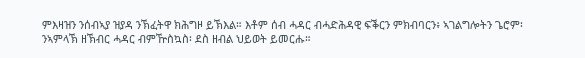ምእዛዝን ንሰብኣያ ዝያዳ ንኽፈትዋ ክሕግዞ ይኽእል። እቶም ሰብ ሓዳር ብሓድሕዳዊ ፍቕርን ምክብባርን፥ ኣገልግሎትን ጌሮም፡ ንኣምላኽ ዘኽብር ሓዳር ብምዅስኳስ፡ ደስ ዘብል ህይወት ይመርሑ።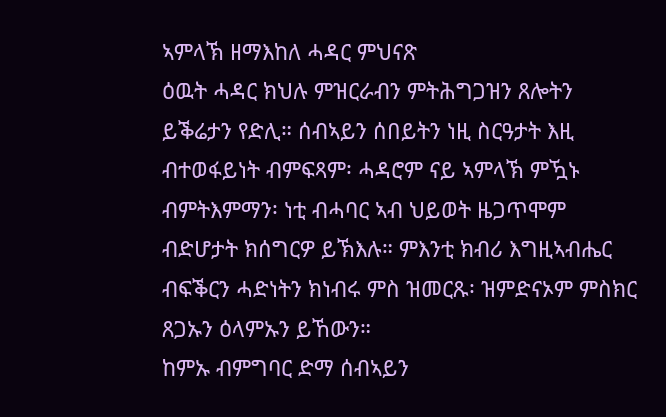ኣምላኽ ዘማእከለ ሓዳር ምህናጽ
ዕዉት ሓዳር ክህሉ ምዝርራብን ምትሕግጋዝን ጸሎትን ይቕሬታን የድሊ። ሰብኣይን ሰበይትን ነዚ ስርዓታት እዚ ብተወፋይነት ብምፍጻም፡ ሓዳሮም ናይ ኣምላኽ ምዃኑ ብምትእምማን፡ ነቲ ብሓባር ኣብ ህይወት ዜጋጥሞም ብድሆታት ክሰግርዎ ይኽእሉ። ምእንቲ ክብሪ እግዚኣብሔር ብፍቕርን ሓድነትን ክነብሩ ምስ ዝመርጹ፡ ዝምድናኦም ምስክር ጸጋኡን ዕላምኡን ይኸውን።
ከምኡ ብምግባር ድማ ሰብኣይን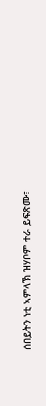ሰበይትን ነቲ ኣምላኽ ዝሃቦም ተራ ይፍጽሙ፣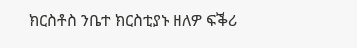ክርስቶስ ንቤተ ክርስቲያኑ ዘለዎ ፍቕሪ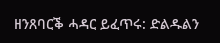ዘንጸባርቕ ሓዳር ይፈጥሩ: ድልዱልን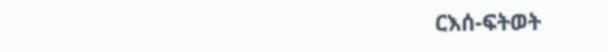ርእሰ-ፍትወት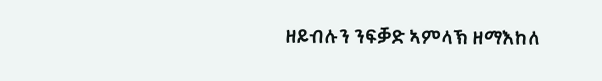ዘይብሉን ንፍቓድ ኣምላኽ ዘማእከለ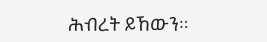ሕብረት ይኸውን።